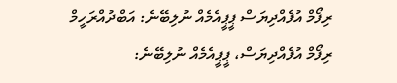ރިފޯމް އުފެއްދިޔަސް ޕީޕީއެމެއް ނުލިބޭނެ: އަބްދުއްރަހީމް
ރިފޯމް އުފެއްދިޔަސް، ޕީޕީއެމެއް ނުލިބޭނެ: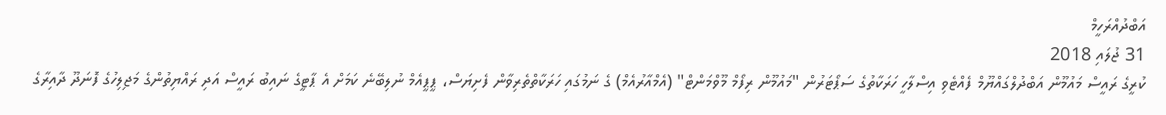އަބްދުއްރަހީމް
31 ޖުލައި 2018
ކުރީގެ ރައީސް މައުމޫން އަބްދުލްގައްޔޫމް ފެއްޓެވި އިސްލާހީ ހަރަކާތުގެ ސަޕޯޓަރުން "މައުމޫން ރިފޯމް މޫވްމަންޓް" (އެމްއާރުއެމް) ގެ ނަމުގައި ހަރަކާތްތެރިވާން ފެށިޔަސް، ޕީޕީއެމް ނުލިބޭނެ ކަމަށް އެ ޕާޓީގެ ނައިބު ރައީސް އަދި ރައްޔިތުންގެ މަޖިލިހުގެ ފޮނަދޫ ދާއިރާގެ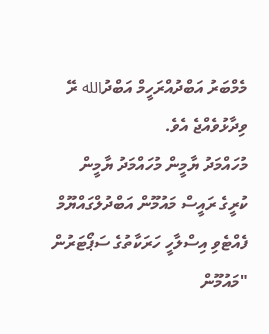މެމްބަރު އަބްދުއްރަހީމް އަބްދުالله ރޭ ވިދާޅުވެއްޖެ އެވެ.
މުހައްމަދު ޔާމީން މުހައްމަދު ޔާމީން
ކުރީގެ ރައީސް މައުމޫން އަބްދުލްގައްޔޫމް ފެއްޓެވި އިސްލާހީ ހަރަކާތުގެ ސަޕޯޓަރުން "މައުމޫން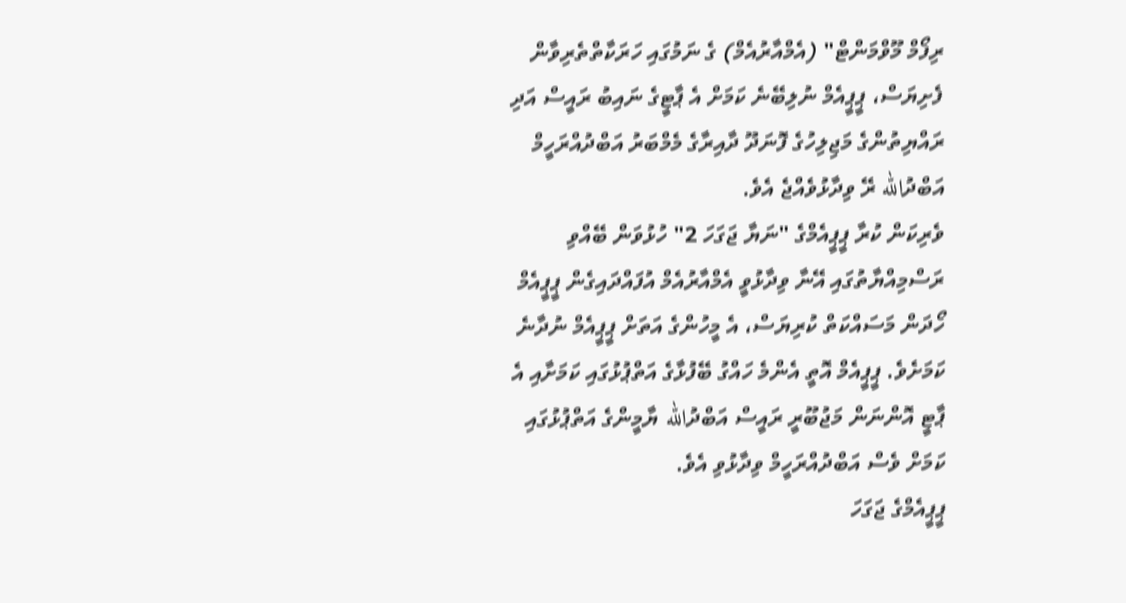ރިފޯމް މޫވްމަންޓް" (އެމްއާރުއެމް) ގެ ނަމުގައި ހަރަކާތްތެރިވާން ފެށިޔަސް، ޕީޕީއެމް ނުލިބޭނެ ކަމަށް އެ ޕާޓީގެ ނައިބު ރައީސް އަދި ރައްޔިތުންގެ މަޖިލިހުގެ ފޮނަދޫ ދާއިރާގެ މެމްބަރު އަބްދުއްރަހީމް އަބްދުالله ރޭ ވިދާޅުވެއްޖެ އެވެ.
ވެރިކަން ކުރާ ޕީޕީއެމްގެ "ނަޔާ ޖަގަހަ 2" ހުޅުވަން ބޭއްވި ރަސްމިއްޔާތުގައި އޭނާ ވިދާޅުވީ އެމްއާރުއެމް އުފައްދައިގެން ޕީޕީއެމް ހޯދަން މަސައްކަތް ކުރިޔަސް، އެ މީހުންގެ އަތަށް ޕީޕީއެމް ނުދާނެ ކަމަށެވެ. ޕީޕީއެމް އޮތީ އެންމެ ހައްގު ބޭފުޅާގެ އަތްޕުޅުގައި ކަމަށާއި އެ ޕާޓީ އޮންނަން މަޖުބޫރީ ރައީސް އަބްދުالله ޔާމީންގެ އަތްޕުޅުގައި ކަމަށް ވެސް އަބްދުއްރަހީމް ވިދާޅުވި އެވެ.
ޕީޕީއެމްގެ ޖަގަހަ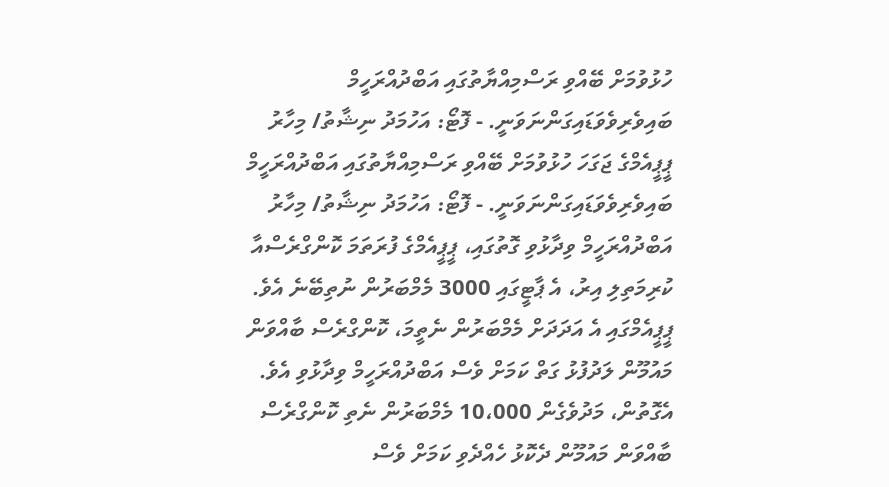ހުޅުވުމަށް ބޭއްވި ރަސްމިއްޔާތުގައި އަބްދުއްރަހީމް ބައިވެރިވެވަޑައިގަންނަވަނީ. - ފޮޓޯ: އަހުމަދު ނިޝާތު/ މިހާރު
ޕީޕީއެމްގެ ޖަގަހަ ހުޅުވުމަށް ބޭއްވި ރަސްމިއްޔާތުގައި އަބްދުއްރަހީމް ބައިވެރިވެވަޑައިގަންނަވަނީ. - ފޮޓޯ: އަހުމަދު ނިޝާތު/ މިހާރު
އަބްދުއްރަހީމް ވިދާޅުވި ގޮތުގައި، ޕީޕީއެމްގެ ފުރަތަމަ ކޮންގްރެސްއާ ކުރިމަތިލި އިރު، އެ ޕާޓީގައި 3000 މެމްބަރުން ނުތިބޭނެ އެވެ. ޕީޕީއެމްގައި އެ އަދަދަށް މެމްބަރުން ނެތީމަ، ކޮންގްރެސް ބާއްވަން މައުމޫން ލަދުފުޅު ގަތް ކަމަށް ވެސް އަބްދުއްރަހީމް ވިދާޅުވި އެވެ. އެގޮތުން، މަދުވެގެން 10،000 މެމްބަރުން ނެތި ކޮންގްރެސް ބާއްވަން މައުމޫން ދެކޮޅު ހެއްދެވި ކަމަށް ވެސް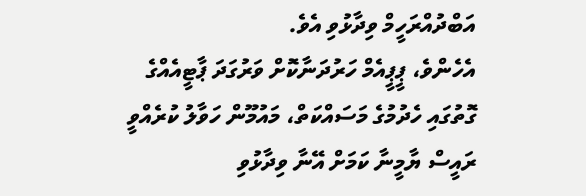އަބްދުއްރަހީމް ވިދާޅުވި އެވެ.
އެހެންވެ، ޕީޕީއެމް ހަރުދަނާކޮށް ވަރުގަދަ ޕާޓީއެއްގެ ގޮތުގައި ހެދުމުގެ މަސައްކަތް، މައުމޫން ހަވާލު ކުރެއްވީ ރައީސް ޔާމީނާ ކަމަށް އޭނާ ވިދާޅުވި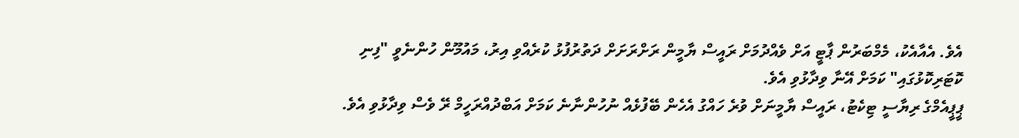އެވެ. އެއާއެކު، މެމްބަރުން ޕާޓީ އަށް ވެއްދުމަށް ރައީސް ޔާމީން ރަށްރަށަށް ދަތުރުފުޅު ކުރެއްވި އިރު، މައުމޫން ހުންނެވީ "ފިނި ކޮޓަރިކޮޅުގައި" ކަމަށް އޭނާ ވިދާޅުވި އެވެ.
ޕީޕީއެމްގެ ރިޔާސީ ޓިކެޓު، ރައީސް ޔާމީނަށް ވުރެ ހައްގު އެހެން ބޭފުޅެއް ނުހުންނާނެ ކަމަށް އަބްދުއްރަހީމް ރޭ ވެސް ވިދާޅުވި އެވެ.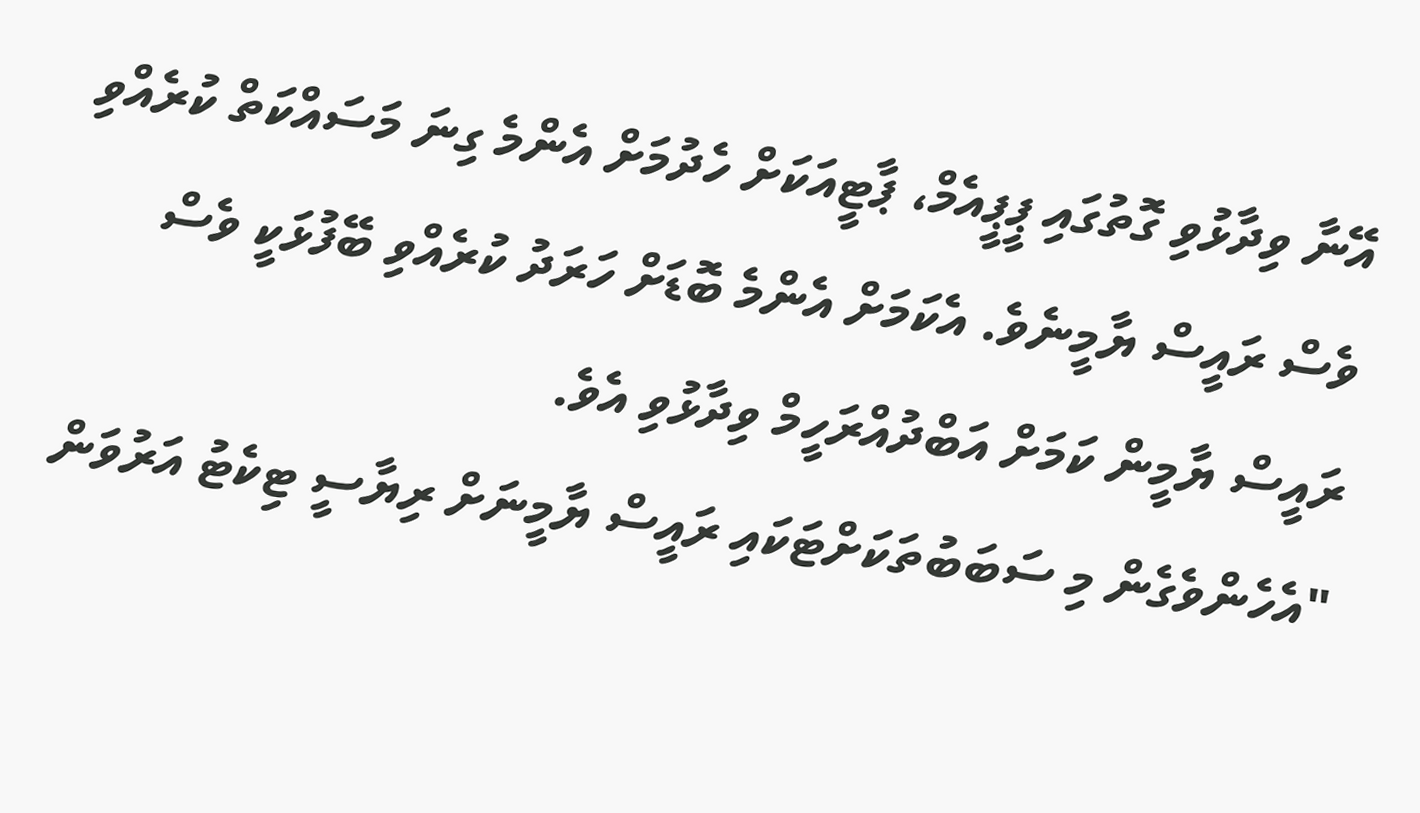އޭނާ ވިދާޅުވި ގޮތުގައި ޕީޕީއެމް، ޕާޓީއަކަށް ހެދުމަށް އެންމެ ގިނަ މަސައްކަތް ކުރެއްވި ވެސް ރައީސް ޔާމީނެވެ. އެކަމަށް އެންމެ ބޮޑަށް ހަރަދު ކުރެއްވި ބޭފުޅަކީ ވެސް ރައީސް ޔާމީން ކަމަށް އަބްދުއްރަހީމް ވިދާޅުވި އެވެ.
"އެހެންވެގެން މި ސަބަބުތަކަށްޓަކައި ރައީސް ޔާމީނަށް ރިޔާސީ ޓިކެޓު އަރުވަން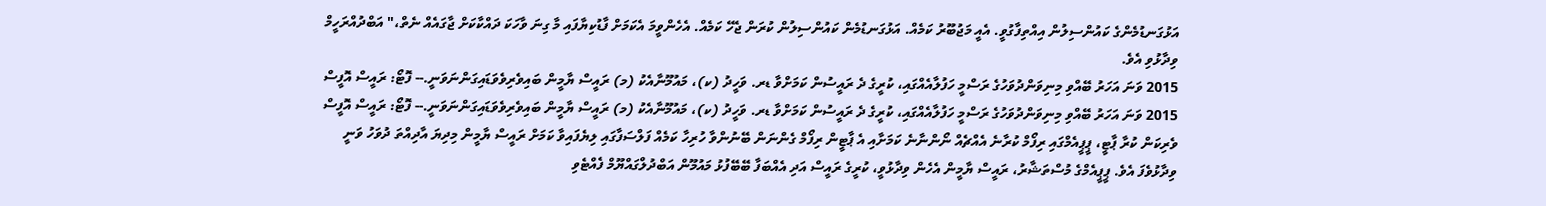އަޅުގަނޑުމެންގެ ކައުންސިލުން އިއްތިފާގުވީ. އެއީ މަޖުބޫރު ކަމެއް. އަޅުގަނޑުމެން ކައުންސިލުން ކުރަން ޖެހޭ ކަމެއް. އެހެންވީމަ އެކަމަށް ފާޑުކިޔާފައި މާ ގިނަ ވާހަކަ ދައްކާކަށް ޖާގައެއް ނެތް،" އަބްދުއްރަހީމް ވިދާޅުވި އެވެ.
2015 ވަނަ އަހަރު ބޭއްވި މިނިވަންދުވަހުގެ ރަސްމީ ހަފުލާއެއްގައި، ކުރީގެ ދެ ރައީސުން ކަމަށްވާ ޑރ. ވަހީދު (ކ)، މައުމޫނާއެކު (މ) ރައީސް ޔާމީން ބައިވެރިވެވަޑައިގަންނަވަނީ.-- ފޮޓޯ: ރައީސް އޮފީސް
2015 ވަނަ އަހަރު ބޭއްވި މިނިވަންދުވަހުގެ ރަސްމީ ހަފުލާއެއްގައި، ކުރީގެ ދެ ރައީސުން ކަމަށްވާ ޑރ. ވަހީދު (ކ)، މައުމޫނާއެކު (މ) ރައީސް ޔާމީން ބައިވެރިވެވަޑައިގަންނަވަނީ.-- ފޮޓޯ: ރައީސް އޮފީސް
ވެރިކަން ކުރާ ޕާޓީ، ޕީޕީއެމްގައި ރިފޯމް ކުރާނެ އެއްޗެއް ނޯންނާނެ ކަމަށާއި އެ ޕާޓީން ރިފޯމް ގެންނަން ބޭނުންވާ ހުރިހާ ކަމެއް ފަލްސަފާގައި ލިޔެފައިވާ ކަމަށް ރައީސް ޔާމީން މިދިޔަ އާދިއްތަ ދުވަހު ވަނީ ވިދާޅުވެފަ އެވެ. ޕީޕީއެމްގެ މުސްތަޝާރު، ރައީސް ޔާމީން އެހެން ވިދާޅުވީ، ކުރީގެ ރައީސް އަދި އެއްބަފާ ބޭބޭފުޅު މައުމޫން އަބްދުލްގައްޔޫމް ފެއްޓެވި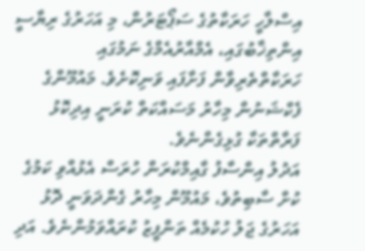އިސްލާހީ ހަރަކާތުގެ ސަޕޯޓަރުން، މި އަހަރުގެ ރިޔާސީ އިންތިޚާބުގައި، އެމްއާރުއެމްގެ ނަމުގައި ހަރަކާތްތެރިވާން ފަށާފައި ވަނިކޮށެވެ. މައުމޫންގެ ފެކްޝަނުން މިހާރު މަސައްކަތް ކުރަނީ އިދިކޮޅު ފަރާތްތަކާ ގުޅިގެންނެވެ.
އަދުލު އިންސާފު ގާއިމްކުރަން ހުރަސް އެޅުއްވި ކަމުގެ ކުށް ސާބިތުވެ، މައުމޫން މިހާރު ގެންދަވަނީ ދޮޅު އަހަރުގެ ޖަލު ހުކުމެއް ތަންފީޒު ކުރައްވަމުންނެވެ. އަދި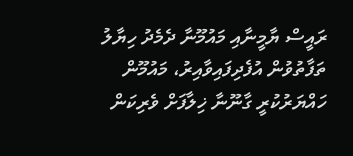ރައީސް ޔާމީނާއި މައުމޫނާ ދެމެދު ހިޔާލު ތަފާތުވުން އުފެދިފައިވާއިރު، މައުމޫން ހައްޔަރުކުރީ ގާނޫނާ ޚިލާފަށް ވެރިކަން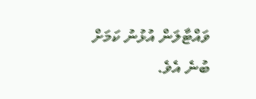ވައްޓާލަން އުޅުނު ކަމަށް ބުނެ އެވެ.